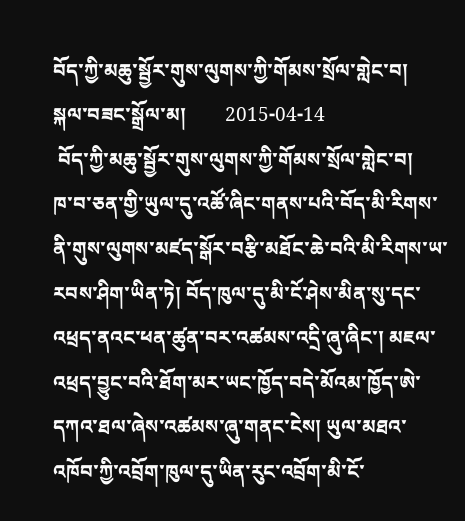བོད་ཀྱི་མཆུ་སྦྱོར་གུས་ལུགས་ཀྱི་གོམས་སྲོལ་གླེང་བ།
སྐལ་བཟང་སྒྲོལ་མ།        2015-04-14
 བོད་ཀྱི་མཆུ་སྦྱོར་གུས་ལུགས་ཀྱི་གོམས་སྲོལ་གླེང་བ།
ཁ་བ་ཅན་གྱི་ཡུལ་དུ་འཚོ་ཞིང་གནས་པའི་བོད་མི་རིགས་ནི་གུས་ལུགས་མཛད་སྒོར་བརྩི་མཐོང་ཆེ་བའི་མི་རིགས་ཡ་རབས་ཤིག་ཡིན་ཏེ། བོད་ཁུལ་དུ་མི་ངོ་ཤེས་མིན་སུ་དང་འཕྲད་ནའང་ཕན་ཚུན་བར་འཚམས་འདྲི་ཞུ་ཞིང་། མཇལ་འཕྲད་བྱུང་བའི་ཐོག་མར་ཡང་ཁྱོད་བདེ་མོའམ་ཁྱོད་ཨེ་དཀའ་ཐལ་ཞེས་འཚམས་ཞུ་གནང་ངེས། ཡུལ་མཐའ་འཁོབ་ཀྱི་འབྲོག་ཁུལ་དུ་ཡིན་རུང་འབྲོག་མི་ངོ་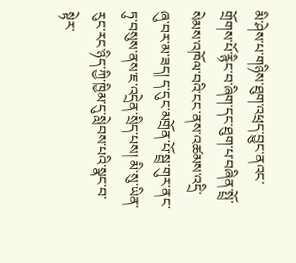མི་ཤེས་པ་གཉིས་ཐུག་འཕྲད་བྱུང་ནའང་གྲོགས་པོ་རྙིང་བ་ཞིག་དང་ཐུག་པ་བཞིན་སྤྲོ་སེམས་འཁོལ་བའི་ངང་ནས་འཚམས་འདྲི་ཞུ་བར་མ་ཟད། ད་དུང་མགྲོན་པོ་སྦྲ་གུར་ནང་ཏུ་བསུས་ནས་ཇ་འདྲེན་སྲིད་པས། མི་སུ་ཡིན་རུང་རང་ཉིད་ཀྱི་ཁྱིམ་དུ་སླེབས་པའི་སྣང་བ་སྟེར་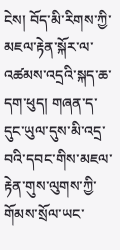ངེས། བོད་མི་རིགས་ཀྱི་མཇལ་རྟེན་སྐོར་ལ་འཚམས་འདྲའི་སྐད་ཆ་དག་ཕུད། གཞན་ད་དུང་ཡུལ་དུས་མི་འདྲ་བའི་དབང་གིས་མཇལ་རྟེན་གུས་ལུགས་ཀྱི་གོམས་སྲོལ་ཡང་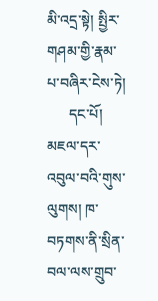མི་འདྲ་སྟེ། སྤྱིར་གཤམ་གྱི་རྣམ་པ་བཞིར་ངེས་ཏེ།
      དང་པོ། མཇལ་དར་འབུལ་བའི་གུས་ལུགས། ཁ་བཏགས་ནི་སྲིན་བལ་ལས་གྲུབ་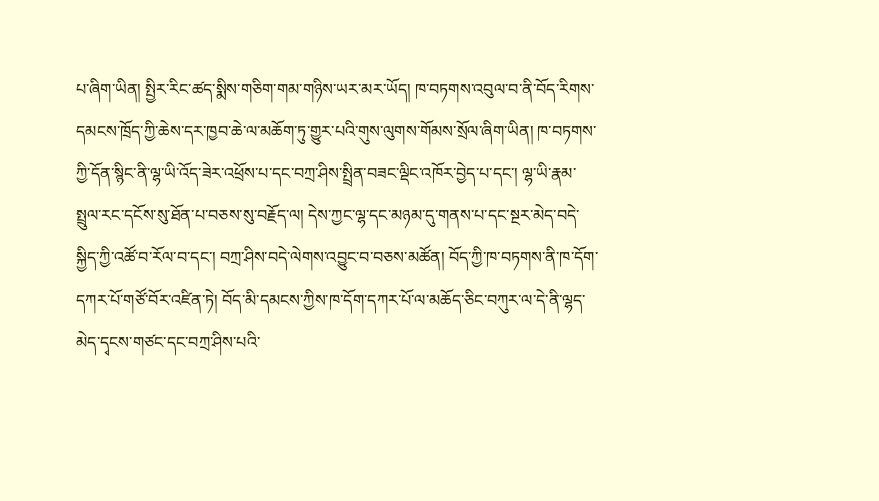པ་ཞིག་ཡིན། སྤྱིར་རིང་ཚད་སྨིས་གཅིག་གམ་གཉིས་ཡར་མར་ཡོད། ཁ་བཏགས་འབུལ་བ་ནི་བོད་རིགས་དམངས་ཁྲོད་ཀྱི་ཆེས་དར་ཁྱབ་ཆེ་ལ་མཆོག་ཏུ་གྱུར་པའི་གུས་ལུགས་གོམས་སྲོལ་ཞིག་ཡིན། ཁ་བཏགས་ཀྱི་དོན་སྙིང་ནི་ལྷ་ཡི་འོད་ཟེར་འཕྲོས་པ་དང་བཀྲ་ཤིས་སྤྲིན་བཟང་ལྡིང་འཁོར་བྱེད་པ་དང་། ལྷ་ཡི་རྣམ་སྤྲུལ་རང་དངོས་སུ་ཐོན་པ་བཅས་སུ་བརྗོད་ལ། དེས་ཀྱང་ལྷ་དང་མཉམ་དུ་གནས་པ་དང་སྔར་མེད་བདེ་སྐྱིད་ཀྱི་འཚོ་བ་རོལ་བ་དང་། བཀྲ་ཤིས་བདེ་ལེགས་འབྱུང་བ་བཅས་མཚོན། བོད་ཀྱི་ཁ་བཏགས་ནི་ཁ་དོག་དཀར་པོ་གཙོ་བོར་འཛིན་ཏེ། བོད་མི་དམངས་ཀྱིས་ཁ་དོག་དཀར་པོ་ལ་མཆོད་ཅིང་བཀུར་ལ་དེ་ནི་ལྷད་མེད་དྭངས་གཙང་དང་བཀྲ་ཤིས་པའི་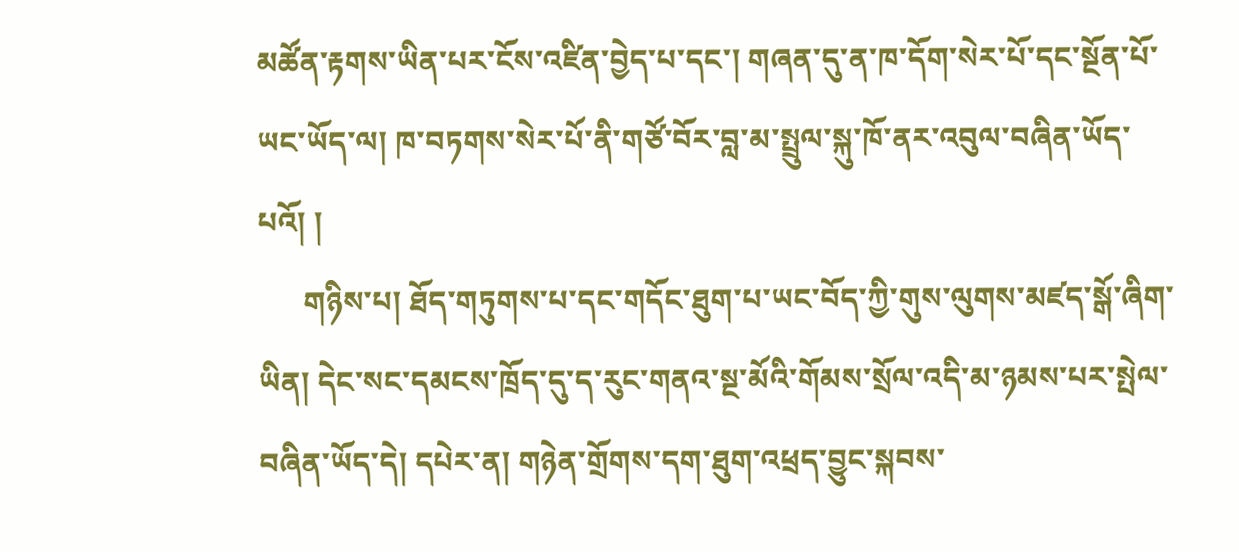མཚོན་རྟགས་ཡིན་པར་ངོས་འཛིན་བྱེད་པ་དང་། གཞན་དུ་ན་ཁ་དོག་སེར་པོ་དང་སྔོན་པོ་ཡང་ཡོད་ལ། ཁ་བཏགས་སེར་པོ་ནི་གཙོ་བོར་བླ་མ་སྤྲུལ་སྐུ་ཁོ་ནར་འབུལ་བཞིན་ཡོད་པའོ། །
      གཉིས་པ། ཐོད་གཏུགས་པ་དང་གདོང་ཐུག་པ་ཡང་བོད་ཀྱི་གུས་ལུགས་མཛད་སྒོ་ཞིག་ཡིན། དེང་སང་དམངས་ཁྲོད་དུ་ད་རུང་གནའ་སྔ་མོའི་གོམས་སྲོལ་འདི་མ་ཉམས་པར་སྤེལ་བཞིན་ཡོད་དེ། དཔེར་ན། གཉེན་གྲོགས་དག་ཐུག་འཕྲད་བྱུང་སྐབས་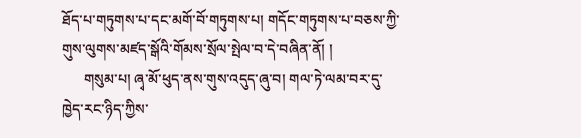ཐོད་པ་གཏུགས་པ་དང་མགོ་བོ་གཏུགས་པ། གདོང་གཏུགས་པ་བཅས་ཀྱི་གུས་ལུགས་མཛད་སྒོའི་གོམས་སྲོལ་སྤེལ་བ་དེ་བཞིན་ནོ། །
      གསུམ་པ། ཞྭ་མོ་ཕུད་ནས་གུས་འདུད་ཞུ་བ། གལ་ཏེ་ལམ་བར་དུ་ཁྱེད་རང་ཉིད་ཀྱིས་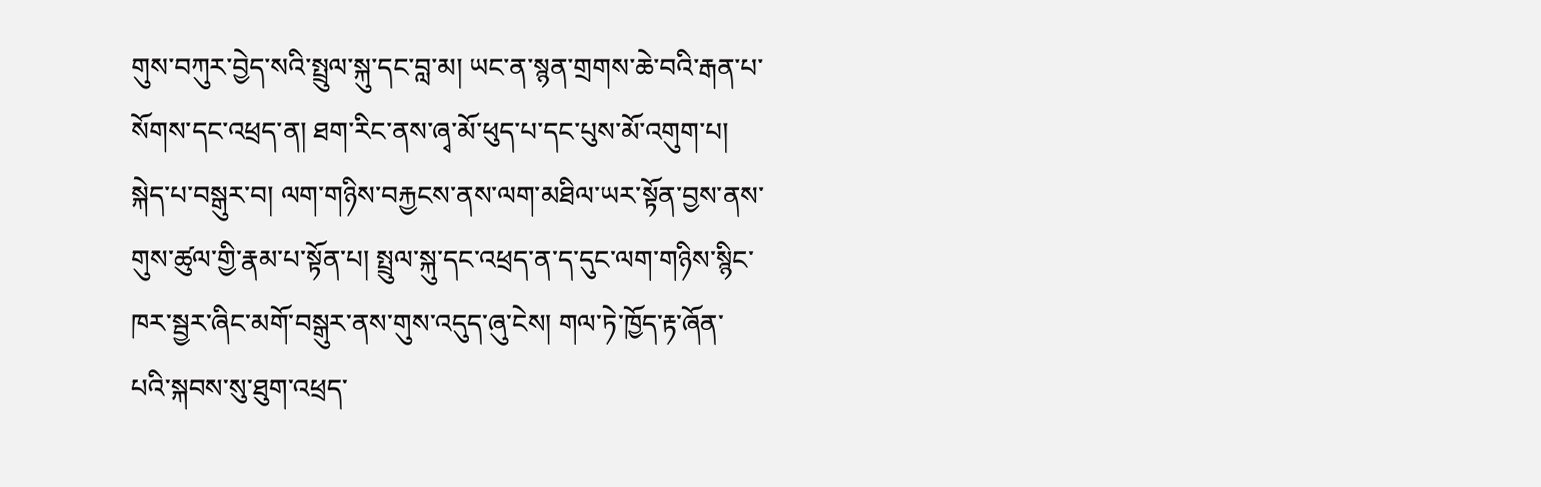གུས་བཀུར་བྱེད་སའི་སྤྲུལ་སྐུ་དང་བླ་མ། ཡང་ན་སྙན་གྲགས་ཆེ་བའི་རྒན་པ་སོགས་དང་འཕྲད་ན། ཐག་རིང་ནས་ཞྭ་མོ་ཕུད་པ་དང་པུས་མོ་འགུག་པ། སྐེད་པ་བསྒུར་བ། ལག་གཉིས་བརྐྱངས་ནས་ལག་མཐིལ་ཡར་སྟོན་བྱས་ནས་གུས་ཚུལ་གྱི་རྣམ་པ་སྟོན་པ། སྤྲུལ་སྐུ་དང་འཕྲད་ན་ད་དུང་ལག་གཉིས་སྙིང་ཁར་སྦྱར་ཞིང་མགོ་བསྒུར་ནས་གུས་འདུད་ཞུ་ངེས། གལ་ཏེ་ཁྱོད་རྟ་ཞོན་པའི་སྐབས་སུ་ཐུག་འཕྲད་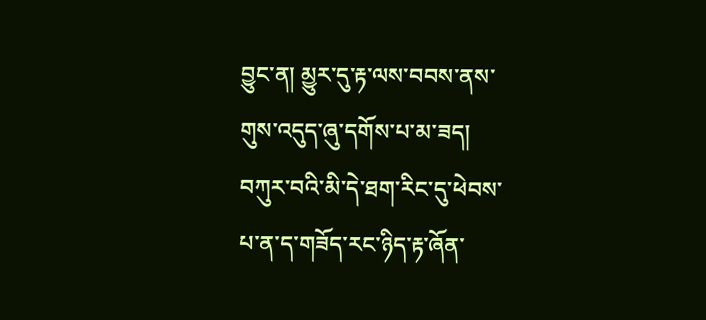བྱུང་ན། མྱུར་དུ་རྟ་ལས་བབས་ནས་གུས་འདུད་ཞུ་དགོས་པ་མ་ཟད། བཀུར་བའི་མི་དེ་ཐག་རིང་དུ་ཕེབས་པ་ན་ད་གཟོད་རང་ཉིད་རྟ་ཞོན་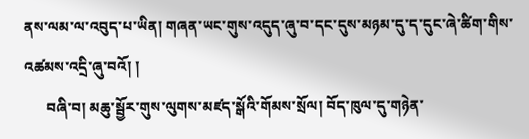ནས་ལམ་ལ་འབུད་པ་ཡིན། གཞན་ཡང་གུས་འདུད་ཞུ་བ་དང་དུས་མཉམ་དུ་ད་དུང་ཞེ་ཚིག་གིས་འཚམས་འདྲི་ཞུ་བའོ། །
      བཞི་བ། མཆུ་སྦྱོར་གུས་ལུགས་མཛད་སྒོའི་གོམས་སྲོལ། བོད་ཁུལ་དུ་གཉེན་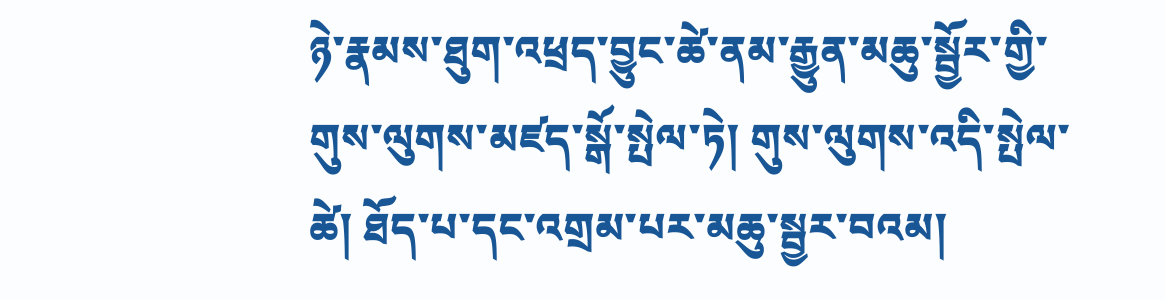ཉེ་རྣམས་ཐུག་འཕྲད་བྱུང་ཚེ་ནམ་རྒྱུན་མཆུ་སྦྱོར་གྱི་གུས་ལུགས་མཛད་སྒོ་སྤེལ་ཏེ། གུས་ལུགས་འདི་སྤེལ་ཚེ། ཐོད་པ་དང་འགྲམ་པར་མཆུ་སྦྱར་བའམ།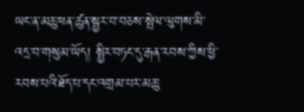ཡང་ན་མཆུ་ཕན་ཚུན་སྦྱར་བ་བཅས་སྤེལ་ལུགས་མི་འདྲ་བ་གསུམ་ཡོད། སྤྱིར་བཏང་དུ་རྒན་རབས་ཀྱིས་ཕྱི་རབས་པའི་ཐོད་པ་དང་འགྲམ་པར་མཆུ་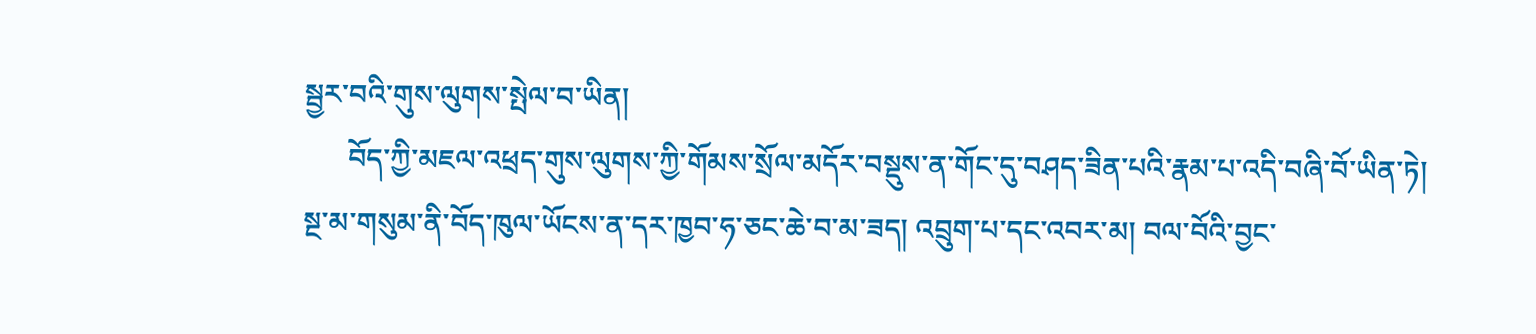སྦྱར་བའི་གུས་ལུགས་སྤེལ་བ་ཡིན།
      བོད་ཀྱི་མཇལ་འཕྲད་གུས་ལུགས་ཀྱི་གོམས་སྲོལ་མདོར་བསྡུས་ན་གོང་དུ་བཤད་ཟིན་པའི་རྣམ་པ་འདི་བཞི་བོ་ཡིན་ཏེ། སྔ་མ་གསུམ་ནི་བོད་ཁུལ་ཡོངས་ན་དར་ཁྱབ་ཧ་ཅང་ཆེ་བ་མ་ཟད། འབྲུག་པ་དང་འབར་མ། བལ་བོའི་བྱང་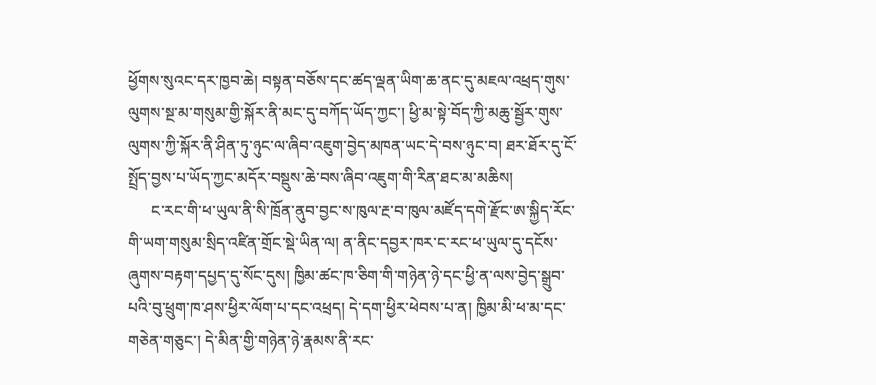ཕྱོགས་སུའང་དར་ཁྱབ་ཆེ། བསྟན་བཅོས་དང་ཚད་ལྡན་ཡིག་ཆ་ནང་དུ་མཇལ་འཕྲད་གུས་ལུགས་སྔ་མ་གསུམ་གྱི་སྐོར་ནི་མང་དུ་བཀོད་ཡོད་ཀྱང་། ཕྱི་མ་སྟེ་བོད་ཀྱི་མཆུ་སྦྱོར་གུས་ལུགས་ཀྱི་སྐོར་ནི་ཤིན་ཏུ་ཉུང་ལ་ཞིབ་འཇུག་བྱེད་མཁན་ཡང་དེ་བས་ཉུང་བ། ཐར་ཐོར་དུ་ངོ་སྤྲོད་བྱས་པ་ཡོད་ཀྱང་མདོར་བསྡུས་ཆེ་བས་ཞིབ་འཇུག་གི་རིན་ཐང་མ་མཆིས།
      ང་རང་གི་ཕ་ཡུལ་ནི་སི་ཁྲོན་ནུབ་བྱང་ས་ཁུལ་རྔ་བ་ཁུལ་མཛོད་དགེ་རྫོང་ཨ་སྐྱིད་རོང་གི་ཡག་གསུམ་སྲིད་འཛིན་གྲོང་སྡེ་ཡིན་ལ། ན་ནིང་དབྱར་ཁར་ང་རང་ཕ་ཡུལ་དུ་དངོས་ཞུགས་བརྟག་དཔྱད་དུ་སོང་དུས། ཁྱིམ་ཚང་ཁ་ཅིག་གི་གཉེན་ཉེ་དང་ཕྱི་ན་ལས་བྱེད་སྒྲུབ་པའི་བུ་ཕྲུག་ཁ་ཤས་ཕྱིར་ལོག་པ་དང་འཕྲད། དེ་དག་ཕྱིར་ཕེབས་པ་ན། ཁྱིམ་མི་ཕ་མ་དང་གཅེན་གཅུང་། དེ་མིན་གྱི་གཉེན་ཉེ་རྣམས་ནི་རང་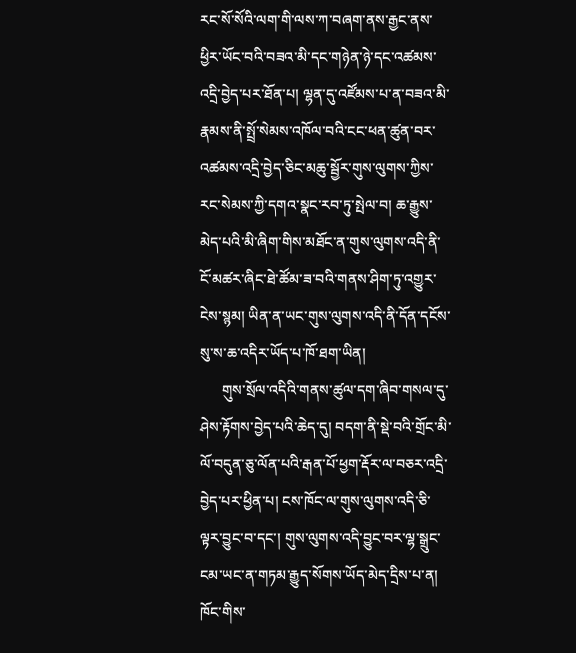རང་སོ་སོའི་ལག་གི་ལས་ཀ་བཞག་ནས་རྒྱང་ནས་ཕྱིར་ཡོང་བའི་བཟའ་མི་དང་གཉེན་ཉེ་དང་འཚམས་འདྲི་བྱེད་པར་ཐོན་པ། ལྷན་དུ་འཛོམས་པ་ན་བཟའ་མི་རྣམས་ནི་སྤྲོ་སེམས་འཁོལ་བའི་ངང་ཕན་ཚུན་བར་འཚམས་འདྲི་བྱེད་ཅིང་མཆུ་སྦྱོར་གུས་ལུགས་ཀྱིས་རང་སེམས་ཀྱི་དགའ་སྣང་རབ་ཏུ་སྤེལ་བ། ཆ་རྒྱུས་མེད་པའི་མི་ཞིག་གིས་མཐོང་ན་གུས་ལུགས་འདི་ནི་ངོ་མཚར་ཞིང་ཐེ་ཚོམ་ཟ་བའི་གནས་ཤིག་ཏུ་འགྱུར་ངེས་སྙམ། ཡིན་ན་ཡང་གུས་ལུགས་འདི་ནི་དོན་དངོས་སུ་ས་ཆ་འདིར་ཡོད་པ་ཁོ་ཐག་ཡིན།
      གུས་སྲོལ་འདིའི་གནས་ཚུལ་དག་ཞིབ་གསལ་དུ་ཤེས་རྟོགས་བྱེད་པའི་ཆེད་དུ། བདག་ནི་སྡེ་བའི་གྲོང་མི་ལོ་བདུན་ཅུ་ལོན་པའི་རྒན་པོ་ཕྱག་རྡོར་ལ་བཅར་འདྲི་བྱེད་པར་ཕྱིན་པ། ངས་ཁོང་ལ་གུས་ལུགས་འདི་ཅི་ལྟར་བྱུང་བ་དང་། གུས་ལུགས་འདི་བྱུང་བར་ལྷ་སྒྲུང་ངམ་ཡང་ན་གཏམ་རྒྱུད་སོགས་ཡོད་མེད་དྲིས་པ་ན། ཁོང་གིས་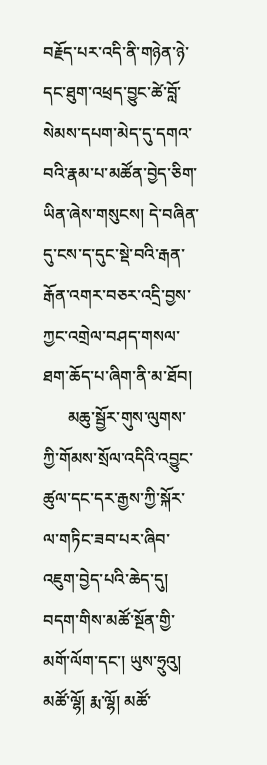བརྗོད་པར་འདི་ནི་གཉེན་ཉེ་དང་ཐུག་འཕྲད་བྱུང་ཚེ་བློ་སེམས་དཔག་མེད་དུ་དགའ་བའི་རྣམ་པ་མཚོན་བྱེད་ཅིག་ཡིན་ཞེས་གསུངས། དེ་བཞིན་དུ་ངས་ད་དུང་སྡེ་བའི་རྒན་རྒོན་འགར་བཅར་འདྲི་བྱས་ཀྱང་འགྲེལ་བཤད་གསལ་ཐག་ཆོད་པ་ཞིག་ནི་མ་ཐོབ།
      མཆུ་སྦྱོར་གུས་ལུགས་ཀྱི་གོམས་སྲོལ་འདིའི་འབྱུང་ཚུལ་དང་དར་རྒྱས་ཀྱི་སྐོར་ལ་གཏིང་ཟབ་པར་ཞིབ་འཇུག་བྱེད་པའི་ཆེད་དུ། བདག་གིས་མཚོ་སྔོན་གྱི་མགོ་ལོག་དང་། ཡུས་ཧྲུའུ། མཚོ་ལྷོ། རྨ་ལྷོ། མཚོ་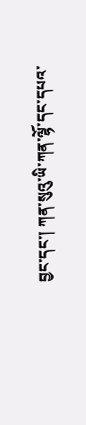བྱང་དང་། ཀན་སུའུ་ཡི་ཀན་ལྷོ་དང་དཔའ་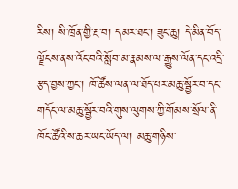རིས། སི་ཁྲོན་གྱི་རྔ་བ། དམར་ཐང་། ཟུང་ཆུ། དེ་མིན་བོད་ལྗོངས་ནས་འོང་བའི་སློབ་མ་རྣམས་ལ་རྒྱུས་ལོན་དང་འདྲི་རྩད་བྱས་ཀྱང་། ཁོ་ཚོས་ལན་ལ་ཐོད་པར་མཆུ་སྦྱོར་བ་དང་གདོང་ལ་མཆུ་སྦྱོར་བའི་གུས་ལུགས་ཀྱི་གོམས་སྲོལ་ནི་ཁོང་ཚོའི་ས་ཆར་ཡང་ཡོད་ལ། མཆུ་གཉིས་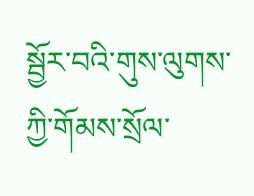སྦྱོར་བའི་གུས་ལུགས་ཀྱི་གོམས་སྲོལ་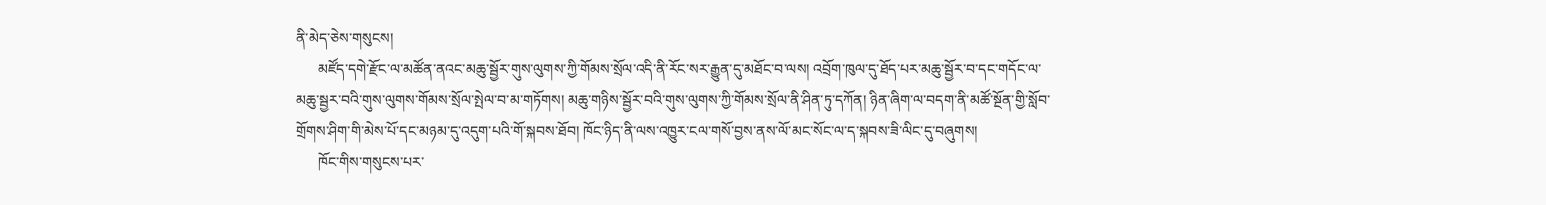ནི་མེད་ཅེས་གསུངས།
      མཛོད་དགེ་རྫོང་ལ་མཚོན་ནའང་མཆུ་སྦྱོར་གུས་ལུགས་ཀྱི་གོམས་སྲོལ་འདི་ནི་རོང་སར་རྒྱུན་དུ་མཐོང་བ་ལས། འབྲོག་ཁུལ་དུ་ཐོད་པར་མཆུ་སྦྱོར་བ་དང་གདོང་ལ་མཆུ་སྦྱར་བའི་གུས་ལུགས་གོམས་སྲོལ་སྤེལ་བ་མ་གཏོགས། མཆུ་གཉིས་སྦྱོར་བའི་གུས་ལུགས་ཀྱི་གོམས་སྲོལ་ནི་ཤིན་ཏུ་དཀོན། ཉིན་ཞིག་ལ་བདག་ནི་མཚོ་སྔོན་གྱི་སློབ་གྲོགས་ཤིག་གི་མེས་པོ་དང་མཉམ་དུ་འདུག་པའི་གོ་སྐབས་ཐོབ། ཁོང་ཉིད་ནི་ལས་འཁྱུར་ངལ་གསོ་བྱས་ནས་ལོ་མང་སོང་ལ་ད་སྐབས་ཟི་ལིང་དུ་བཞུགས།
      ཁོང་གིས་གསུངས་པར་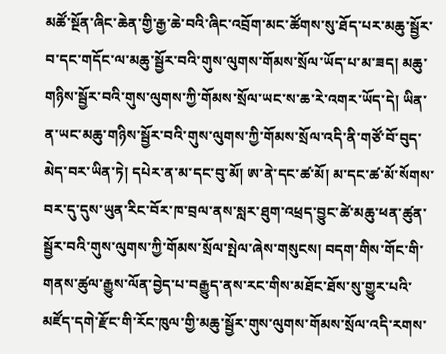མཚོ་སྔོན་ཞིང་ཆེན་གྱི་རྒྱ་ཆེ་བའི་ཞིང་འབྲོག་མང་ཚོགས་སུ་ཐོད་པར་མཆུ་སྦྱོར་བ་དང་གདོང་ལ་མཆུ་སྦྱོར་བའི་གུས་ལུགས་གོམས་སྲོལ་ཡོད་པ་མ་ཟད། མཆུ་གཉིས་སྦྱོར་བའི་གུས་ལུགས་ཀྱི་གོམས་སྲོལ་ཡང་ས་ཆ་རེ་འགར་ཡོད་དེ། ཡིན་ན་ཡང་མཆུ་གཉིས་སྦྱོར་བའི་གུས་ལུགས་ཀྱི་གོམས་སྲོལ་འདི་ནི་གཙོ་བོ་བུད་མེད་བར་ཡིན་ཏེ། དཔེར་ན་མ་དང་བུ་མོ། ཨ་ནེ་དང་ཚ་མོ། མ་དང་ཚ་མོ་སོགས་བར་དུ་དུས་ཡུན་རིང་བོར་ཁ་བྲལ་ནས་སླར་ཐུག་འཕྲད་བྱུང་ཚེ་མཆུ་ཕན་ཚུན་སྦྱོར་བའི་གུས་ལུགས་ཀྱི་གོམས་སྲོལ་སྤེལ་ཞེས་གསུངས། བདག་གིས་གོང་གི་གནས་ཚུལ་རྒྱུས་ལོན་བྱེད་པ་བརྒྱུད་ནས་རང་གིས་མཐོང་ཐོས་སུ་གྱུར་པའི་མཛོད་དགེ་རྫོང་གི་རོང་ཁུལ་གྱི་མཆུ་སྦྱོར་གུས་ལུགས་གོམས་སྲོལ་འདི་རགས་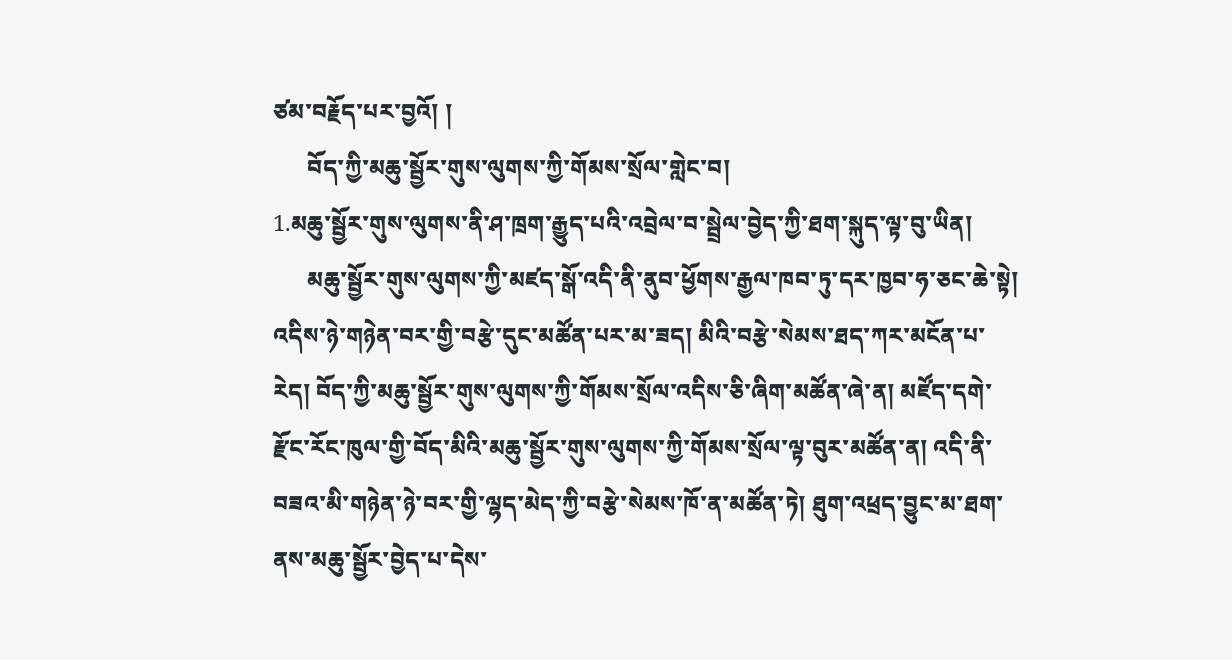ཙམ་བརྗོད་པར་བྱའོ། །
      བོད་ཀྱི་མཆུ་སྦྱོར་གུས་ལུགས་ཀྱི་གོམས་སྲོལ་གླེང་བ།
1.མཆུ་སྦྱོར་གུས་ལུགས་ནི་ཤ་ཁྲག་རྒྱུད་པའི་འབྲེལ་བ་སྦྲེལ་བྱེད་ཀྱི་ཐག་སྐུད་ལྟ་བུ་ཡིན།
      མཆུ་སྦྱོར་གུས་ལུགས་ཀྱི་མཛད་སྒོ་འདི་ནི་ནུབ་ཕྱོགས་རྒྱལ་ཁབ་ཏུ་དར་ཁྱབ་ཧ་ཅང་ཆེ་སྟེ། འདིས་ཉེ་གཉེན་བར་གྱི་བརྩེ་དུང་མཚོན་པར་མ་ཟད། མིའི་བརྩེ་སེམས་ཐད་ཀར་མངོན་པ་རེད། བོད་ཀྱི་མཆུ་སྦྱོར་གུས་ལུགས་ཀྱི་གོམས་སྲོལ་འདིས་ཅི་ཞིག་མཚོན་ཞེ་ན། མཛོད་དགེ་རྫོང་རོང་ཁུལ་གྱི་བོད་མིའི་མཆུ་སྦྱོར་གུས་ལུགས་ཀྱི་གོམས་སྲོལ་ལྟ་བུར་མཚོན་ན། འདི་ནི་བཟའ་མི་གཉེན་ཉེ་བར་གྱི་ལྷད་མེད་ཀྱི་བརྩེ་སེམས་ཁོ་ན་མཚོན་ཏེ། ཐུག་འཕྲད་བྱུང་མ་ཐག་ནས་མཆུ་སྦྱོར་བྱེད་པ་དེས་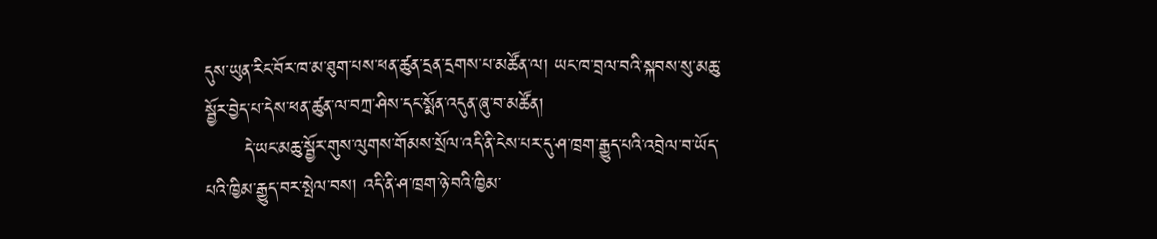དུས་ཡུན་རིང་བོར་ཁ་མ་ཐུག་པས་ཕན་ཚུན་དྲན་དྲགས་པ་མཚོན་ལ། ཡང་ཁ་བྲལ་བའི་སྐབས་སུ་མཆུ་སྦྱོར་བྱེད་པ་དེས་ཕན་ཚུན་ལ་བཀྲ་ཤིས་དང་སྨོན་འདུན་ཞུ་བ་མཚོན།
      དེ་ཡང་མཆུ་སྦྱོར་གུས་ལུགས་གོམས་སྲོལ་འདི་ནི་ངེས་པར་དུ་ཤ་ཁྲག་རྒྱུད་པའི་འབྲེལ་བ་ཡོད་པའི་ཁྱིམ་རྒྱུད་བར་སྤེལ་བས། འདི་ནི་ཤ་ཁྲག་ཉེ་བའི་ཁྱིམ་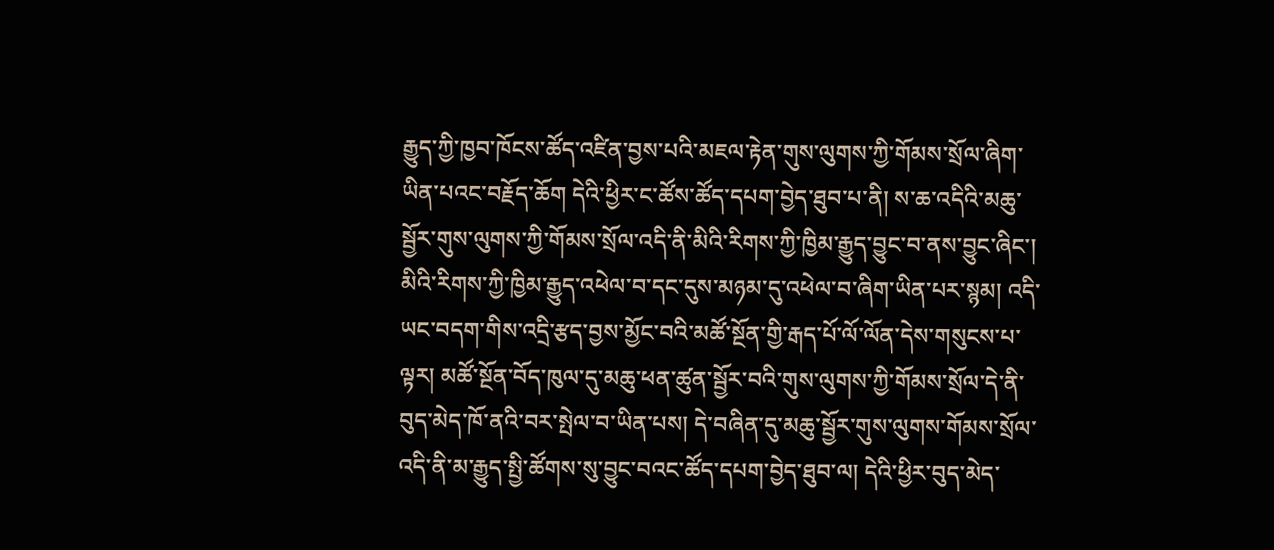རྒྱུད་ཀྱི་ཁྱབ་ཁོངས་ཚོད་འཛིན་བྱས་པའི་མཇལ་རྟེན་གུས་ལུགས་ཀྱི་གོམས་སྲོལ་ཞིག་ཡིན་པའང་བརྗོད་ཆོག དེའི་ཕྱིར་ང་ཚོས་ཚོད་དཔག་བྱེད་ཐུབ་པ་ནི། ས་ཆ་འདིའི་མཆུ་སྦྱོར་གུས་ལུགས་ཀྱི་གོམས་སྲོལ་འདི་ནི་མིའི་རིགས་ཀྱི་ཁྱིམ་རྒྱུད་བྱུང་བ་ནས་བྱུང་ཞིང་། མིའི་རིགས་ཀྱི་ཁྱིམ་རྒྱུད་འཕེལ་བ་དང་དུས་མཉམ་དུ་འཕེལ་བ་ཞིག་ཡིན་པར་སྙམ། འདི་ཡང་བདག་གིས་འདྲི་རྩད་བྱས་མྱོང་བའི་མཚོ་སྔོན་གྱི་རྒད་པོ་ལོ་ལོན་དེས་གསུངས་པ་ལྟར། མཚོ་སྔོན་བོད་ཁུལ་དུ་མཆུ་ཕན་ཚུན་སྦྱོར་བའི་གུས་ལུགས་ཀྱི་གོམས་སྲོལ་དེ་ནི་བུད་མེད་ཁོ་ནའི་བར་སྤེལ་བ་ཡིན་པས། དེ་བཞིན་དུ་མཆུ་སྦྱོར་གུས་ལུགས་གོམས་སྲོལ་འདི་ནི་མ་རྒྱུད་སྤྱི་ཚོགས་སུ་བྱུང་བའང་ཚོད་དཔག་བྱེད་ཐུབ་ལ། དེའི་ཕྱིར་བུད་མེད་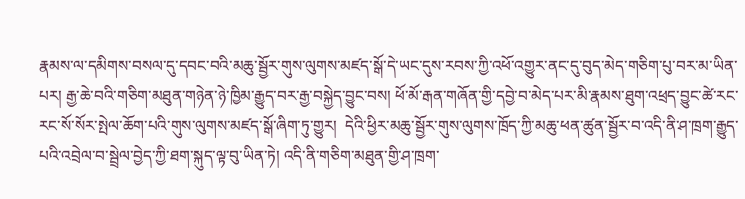རྣམས་ལ་དམིགས་བསལ་དུ་དབང་བའི་མཆུ་སྦྱོར་གུས་ལུགས་མཛད་སྒོ་དེ་ཡང་དུས་རབས་ཀྱི་འཕོ་འགྱུར་ནང་དུ་བུད་མེད་གཅིག་པུ་བར་མ་ཡིན་པར། རྒྱ་ཆེ་བའི་གཅིག་མཐུན་གཉེན་ཉེ་ཁྱིམ་རྒྱུད་བར་རྒྱ་བསྐྱེད་བྱུང་བས། ཕོ་མོ་རྒན་གཞོན་གྱི་དབྱེ་བ་མེད་པར་མི་རྣམས་ཐུག་འཕྲད་བྱུང་ཚེ་རང་རང་སོ་སོར་སྤེལ་ཆོག་པའི་གུས་ལུགས་མཛད་སྒོ་ཞིག་ཏུ་གྱུར།  དེའི་ཕྱིར་མཆུ་སྦྱོར་གུས་ལུགས་ཁྲོད་ཀྱི་མཆུ་ཕན་ཚུན་སྦྱོར་བ་འདི་ནི་ཤ་ཁྲག་རྒྱུད་པའི་འབྲེལ་བ་སྦྲེལ་བྱེད་ཀྱི་ཐག་སྐུད་ལྟ་བུ་ཡིན་ཏེ། འདི་ནི་གཅིག་མཐུན་གྱི་ཤ་ཁྲག་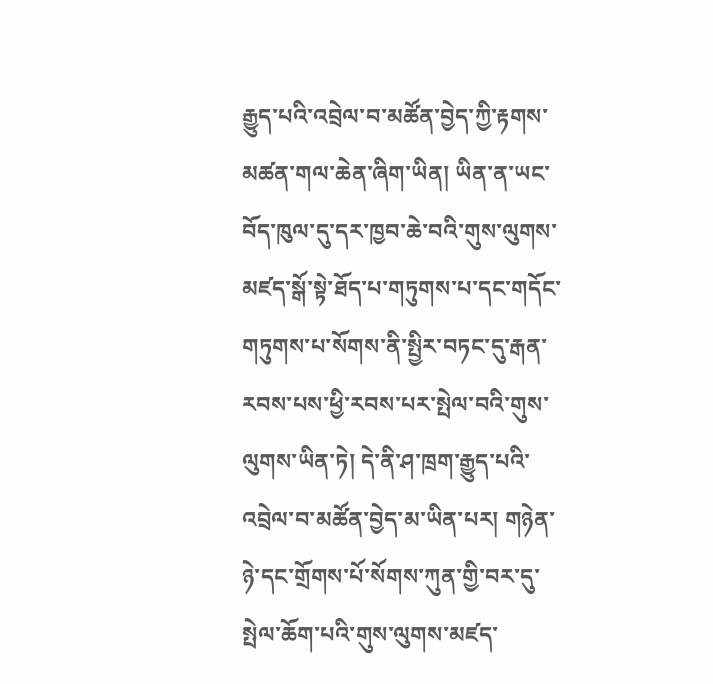རྒྱུད་པའི་འབྲེལ་བ་མཚོན་བྱེད་ཀྱི་རྟགས་མཚན་གལ་ཆེན་ཞིག་ཡིན། ཡིན་ན་ཡང་བོད་ཁུལ་དུ་དར་ཁྱབ་ཆེ་བའི་གུས་ལུགས་མཛད་སྒོ་སྟེ་ཐོད་པ་གཏུགས་པ་དང་གདོང་གཏུགས་པ་སོགས་ནི་སྤྱིར་བཏང་དུ་རྒན་རབས་པས་ཕྱི་རབས་པར་སྤེལ་བའི་གུས་ལུགས་ཡིན་ཏེ། དེ་ནི་ཤ་ཁྲག་རྒྱུད་པའི་འབྲེལ་བ་མཚོན་བྱེད་མ་ཡིན་པར། གཉེན་ཉེ་དང་གྲོགས་པོ་སོགས་ཀུན་གྱི་བར་དུ་སྤེལ་ཆོག་པའི་གུས་ལུགས་མཛད་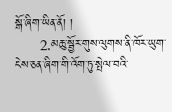སྒོ་ཞིག་ཡིན་ནོ། །
      2.མཆུ་སྦྱོར་གུས་ལུགས་ནི་ཁོར་ཡུག་ངེས་ཅན་ཞིག་གི་འོག་ཏུ་སྤེལ་བའི་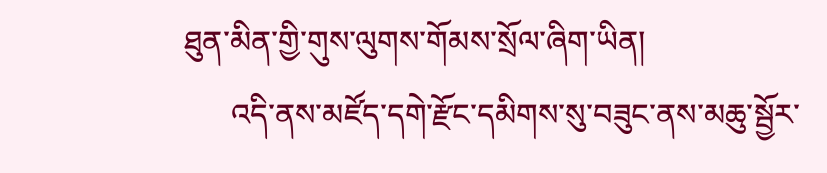ཐུན་མིན་གྱི་གུས་ལུགས་གོམས་སྲོལ་ཞིག་ཡིན།
      འདི་ནས་མཛོད་དགེ་རྫོང་དམིགས་སུ་བཟུང་ནས་མཆུ་སྦྱོར་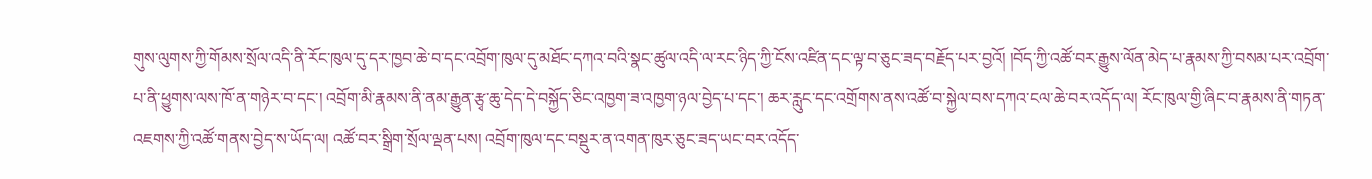གུས་ལུགས་ཀྱི་གོམས་སྲོལ་འདི་ནི་རོང་ཁུལ་དུ་དར་ཁྱབ་ཆེ་བ་དང་འབྲོག་ཁུལ་དུ་མཐོང་དཀའ་བའི་སྣང་ཚུལ་འདི་ལ་རང་ཉིད་ཀྱི་ངོས་འཛིན་དང་ལྟ་བ་ཅུང་ཟད་བརྗོད་པར་བྱའོ། །བོད་ཀྱི་འཚོ་བར་རྒྱུས་ལོན་མེད་པ་རྣམས་ཀྱི་བསམ་པར་འབྲོག་པ་ནི་ཕྱུགས་ལས་ཁོ་ན་གཉེར་བ་དང་། འབྲོག་མི་རྣམས་ནི་ནམ་རྒྱུན་རྩྭ་ཆུ་དེད་དེ་བསྐྱོད་ཅིང་འཁྱག་ཟ་འཁྱག་ཉལ་བྱེད་པ་དང་། ཆར་རླུང་དང་འགྲོགས་ནས་འཚོ་བ་སྐྱེལ་བས་དཀའ་ངལ་ཆེ་བར་འདོད་ལ། རོང་ཁུལ་གྱི་ཞིང་བ་རྣམས་ནི་གཏན་འཇགས་ཀྱི་འཚོ་གནས་བྱེད་ས་ཡོད་ལ། འཚོ་བར་སྒྲིག་སྲོལ་ལྡན་པས། འབྲོག་ཁུལ་དང་བསྡུར་ན་འགན་ཁུར་ཅུང་ཟད་ཡང་བར་འདོད་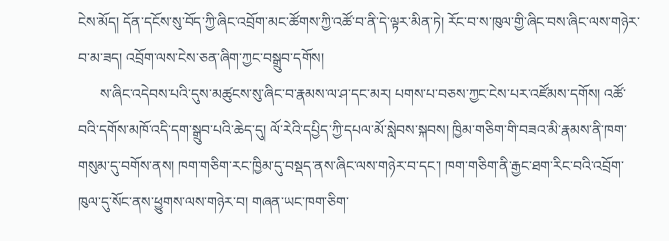ངེས་མོད། དོན་དངོས་སུ་བོད་ཀྱི་ཞིང་འབྲོག་མང་ཚོགས་ཀྱི་འཚོ་བ་ནི་དེ་ལྟར་མིན་ཏེ། རོང་བ་ས་ཁུལ་གྱི་ཞིང་བས་ཞིང་ལས་གཉེར་བ་མ་ཟད། འབྲོག་ལས་ངེས་ཅན་ཞིག་ཀྱང་བསྒྲུབ་དགོས།
      ས་ཞིང་འདེབས་པའི་དུས་མཚུངས་སུ་ཞིང་བ་རྣམས་ལ་ཤ་དང་མར། པགས་པ་བཅས་ཀྱང་ངེས་པར་འཛོམས་དགོས། འཚོ་བའི་དགོས་མཁོ་འདི་དག་སྒྲུབ་པའི་ཆེད་དུ། ལོ་རེའི་དཔྱིད་ཀྱི་དཔལ་མོ་སླེབས་སྐབས། ཁྱིམ་གཅིག་གི་བཟའ་མི་རྣམས་ནི་ཁག་གསུམ་དུ་བགོས་ནས། ཁག་གཅིག་རང་ཁྱིམ་དུ་བསྡད་ནས་ཞིང་ལས་གཉེར་བ་དང་། ཁག་གཅིག་ནི་རྒྱང་ཐག་རིང་བའི་འབྲོག་ཁུལ་དུ་སོང་ནས་ཕྱུགས་ལས་གཉེར་བ། གཞན་ཡང་ཁག་ཅིག་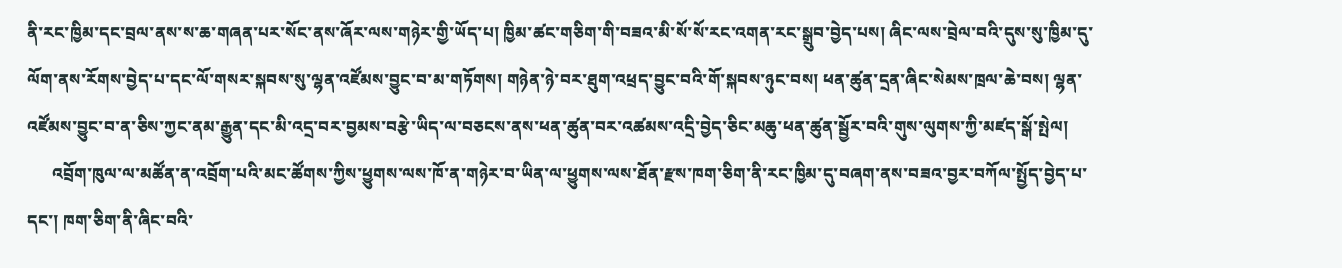ནི་རང་ཁྱིམ་དང་བྲལ་ནས་ས་ཆ་གཞན་པར་སོང་ནས་ཞོར་ལས་གཉེར་གྱི་ཡོད་པ། ཁྱིམ་ཚང་གཅིག་གི་བཟའ་མི་སོ་སོ་རང་འགན་རང་སྒྲུབ་བྱེད་པས། ཞིང་ལས་བྲེལ་བའི་དུས་སུ་ཁྱིམ་དུ་ལོག་ནས་རོགས་བྱེད་པ་དང་ལོ་གསར་སྐབས་སུ་ལྷན་འཛོམས་བྱུང་བ་མ་གཏོགས། གཉེན་ཉེ་བར་ཐུག་འཕྲད་བྱུང་བའི་གོ་སྐབས་ཉུང་བས། ཕན་ཚུན་དྲན་ཞིང་སེམས་ཁྲལ་ཆེ་བས། ལྷན་འཛོམས་བྱུང་བ་ན་ཅིས་ཀྱང་ནམ་རྒྱུན་དང་མི་འདྲ་བར་བྱམས་བརྩེ་ཡིད་ལ་བཅངས་ནས་ཕན་ཚུན་བར་འཚམས་འདྲི་བྱེད་ཅིང་མཆུ་ཕན་ཚུན་སྦྱོར་བའི་གུས་ལུགས་ཀྱི་མཛད་སྒོ་སྤེལ།
      འབྲོག་ཁུལ་ལ་མཚོན་ན་འབྲོག་པའི་མང་ཚོགས་ཀྱིས་ཕྱུགས་ལས་ཁོ་ན་གཉེར་བ་ཡིན་ལ་ཕྱུགས་ལས་ཐོན་རྫས་ཁག་ཅིག་ནི་རང་ཁྱིམ་དུ་བཞག་ནས་བཟའ་བྱར་བཀོལ་སྤྱོད་བྱེད་པ་དང་། ཁག་ཅིག་ནི་ཞིང་བའི་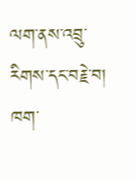ལག་ནས་འབྲུ་རིགས་དང་བརྗེ་བ། ཁག་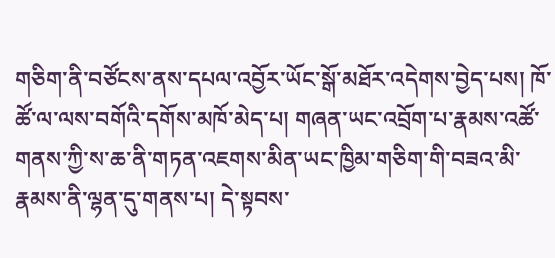གཅིག་ནི་བཙོངས་ནས་དཔལ་འབྱོར་ཡོང་སྒོ་མཐོར་འདེགས་བྱེད་པས། ཁོ་ཚོ་ལ་ལས་བགོའི་དགོས་མཁོ་མེད་པ། གཞན་ཡང་འབྲོག་པ་རྣམས་འཚོ་གནས་ཀྱི་ས་ཆ་ནི་གཏན་འཇགས་མིན་ཡང་ཁྱིམ་གཅིག་གི་བཟའ་མི་རྣམས་ནི་ལྷན་དུ་གནས་པ། དེ་སྟབས་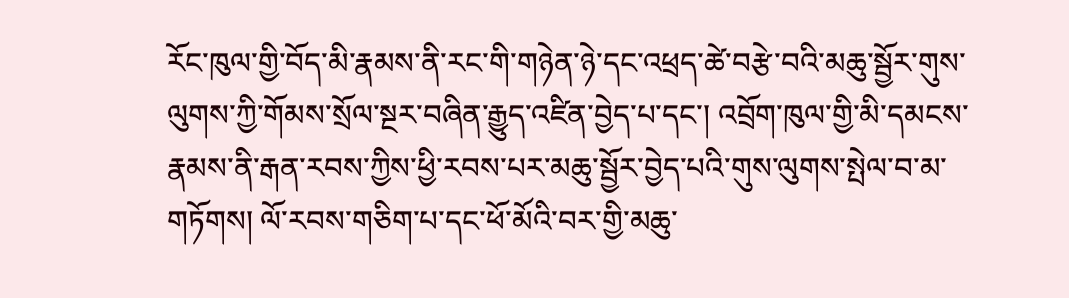རོང་ཁུལ་གྱི་བོད་མི་རྣམས་ནི་རང་གི་གཉེན་ཉེ་དང་འཕྲད་ཚེ་བརྩེ་བའི་མཆུ་སྦྱོར་གུས་ལུགས་ཀྱི་གོམས་སྲོལ་སྔར་བཞིན་རྒྱུད་འཛིན་བྱེད་པ་དང་། འབྲོག་ཁུལ་གྱི་མི་དམངས་རྣམས་ནི་རྒན་རབས་ཀྱིས་ཕྱི་རབས་པར་མཆུ་སྦྱོར་བྱེད་པའི་གུས་ལུགས་སྤེལ་བ་མ་གཏོགས། ལོ་རབས་གཅིག་པ་དང་ཕོ་མོའི་བར་གྱི་མཆུ་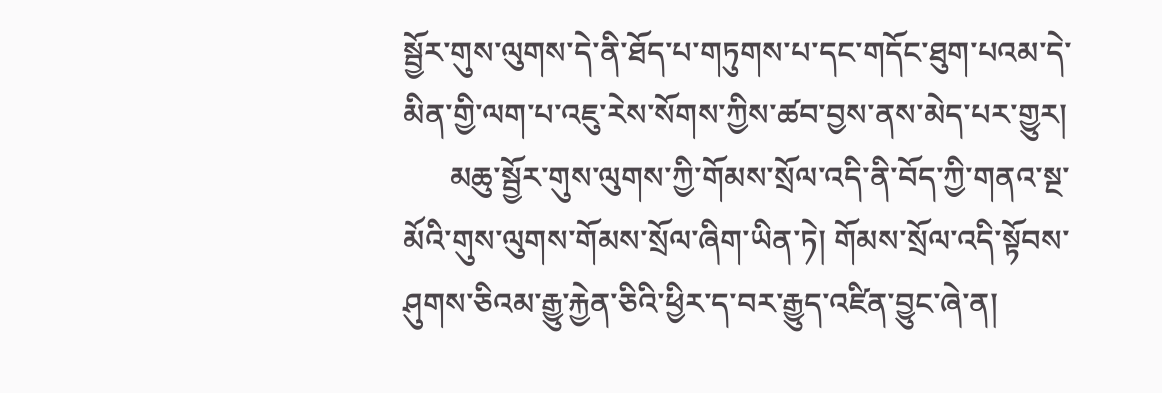སྦྱོར་གུས་ལུགས་དེ་ནི་ཐོད་པ་གཏུགས་པ་དང་གདོང་ཐུག་པའམ་དེ་མིན་གྱི་ལག་པ་འཇུ་རེས་སོགས་ཀྱིས་ཚབ་བྱས་ནས་མེད་པར་གྱུར།
      མཆུ་སྦྱོར་གུས་ལུགས་ཀྱི་གོམས་སྲོལ་འདི་ནི་བོད་ཀྱི་གནའ་སྔ་མོའི་གུས་ལུགས་གོམས་སྲོལ་ཞིག་ཡིན་ཏེ། གོམས་སྲོལ་འདི་སྟོབས་ཤུགས་ཅིའམ་རྒྱུ་རྐྱེན་ཅིའི་ཕྱིར་ད་བར་རྒྱུད་འཛིན་བྱུང་ཞེ་ན།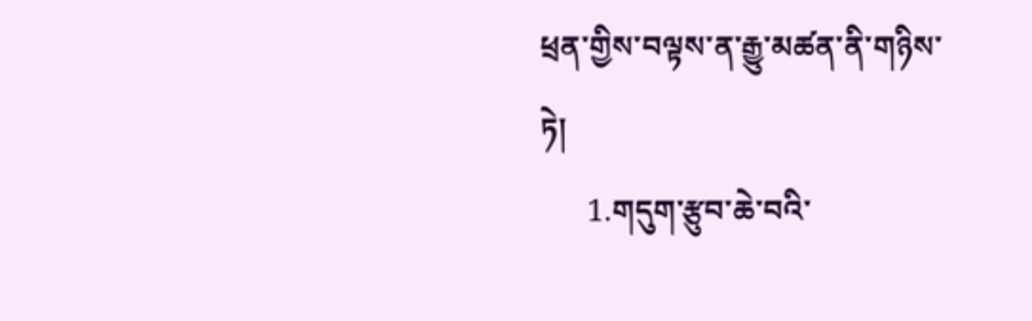ཕྲན་གྱིས་བལྟས་ན་རྒྱུ་མཚན་ནི་གཉིས་ཏེ།
      1.གདུག་རྩུབ་ཆེ་བའི་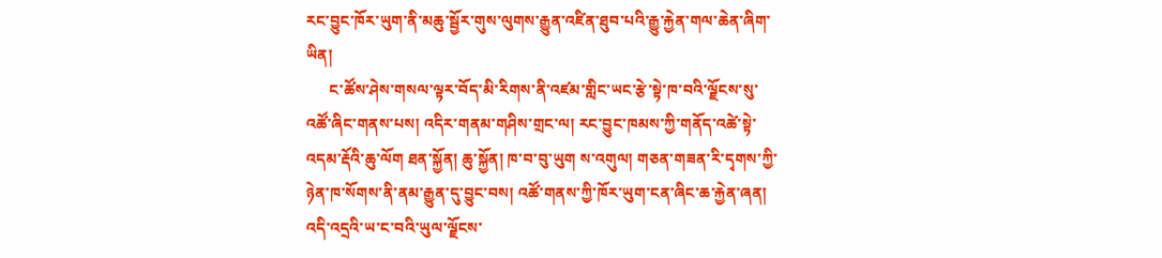རང་བྱུང་ཁོར་ཡུག་ནི་མཆུ་སྦྱོར་གུས་ལུགས་རྒྱུན་འཛིན་ཐུབ་པའི་རྒྱུ་རྐྱེན་གལ་ཆེན་ཞིག་ཡིན།
      ང་ཚོས་ཤེས་གསལ་ལྟར་བོད་མི་རིགས་ནི་འཛམ་གླིང་ཡང་རྩེ་སྟེ་ཁ་བའི་ལྗོངས་སུ་འཚོ་ཞིང་གནས་པས། འདིར་གནམ་གཤིས་གྲང་ལ། རང་བྱུང་ཁམས་ཀྱི་གནོད་འཚེ་སྟེ་འདམ་རྡོའི་ཆུ་ལོག ཐན་སྐྱོན། ཆུ་སྐྱོན། ཁ་བ་བུ་ཡུག ས་འགུལ། གཅན་གཟན་རི་དྭགས་ཀྱི་ཉེན་ཁ་སོགས་ནི་ནམ་རྒྱུན་དུ་བྱུང་བས། འཚོ་གནས་ཀྱི་ཁོར་ཡུག་ངན་ཞིང་ཆ་རྐྱེན་ཞན། འདི་འདྲའི་ཡ་ང་བའི་ཡུལ་ལྗོངས་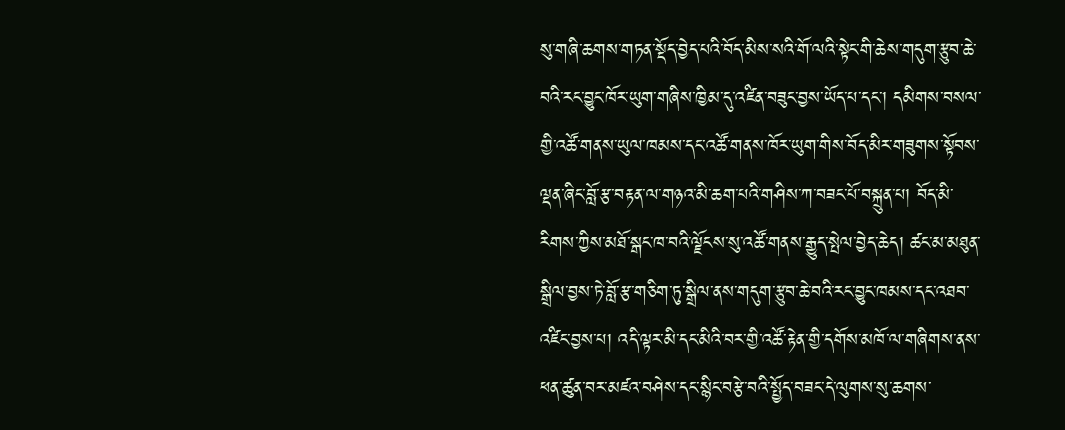སུ་གཞི་ཆགས་གཏན་སྡོད་བྱེད་པའི་བོད་མིས་སའི་གོ་ལའི་སྟེང་གི་ཆེས་གདུག་རྩུབ་ཆེ་བའི་རང་བྱུང་ཁོར་ཡུག་གཞིས་ཁྱིམ་དུ་འཛིན་བཟུང་བྱས་ཡོད་པ་དང་། དམིགས་བསལ་གྱི་འཚོ་གནས་ཡུལ་ཁམས་དང་འཚོ་གནས་ཁོར་ཡུག་གིས་བོད་མིར་གཟུགས་སྟོབས་ལྡན་ཞིང་བློ་རྩ་བརྟན་ལ་གཉའ་མི་ཆག་པའི་གཤིས་ཀ་བཟང་པོ་བསྐྲུན་པ། བོད་མི་རིགས་ཀྱིས་མཐོ་སྒང་ཁ་བའི་ལྗོངས་སུ་འཚོ་གནས་རྒྱུད་སྤེལ་བྱེད་ཆེད། ཚང་མ་མཐུན་སྒྲིལ་བྱས་ཏེ་བློ་རྩ་གཅིག་ཏུ་སྒྲིལ་ནས་གདུག་རྩུབ་ཆེ་བའི་རང་བྱུང་ཁམས་དང་འཐབ་འཛིང་བྱས་པ། འདི་ལྟར་མི་དང་མིའི་བར་གྱི་འཚོ་རྟེན་གྱི་དགོས་མཁོ་ལ་གཞིགས་ནས་ཕན་ཚུན་བར་མཛའ་བཤེས་དང་སྙིང་བརྩེ་བའི་སྤྱོད་བཟང་དེ་ལུགས་སུ་ཆགས་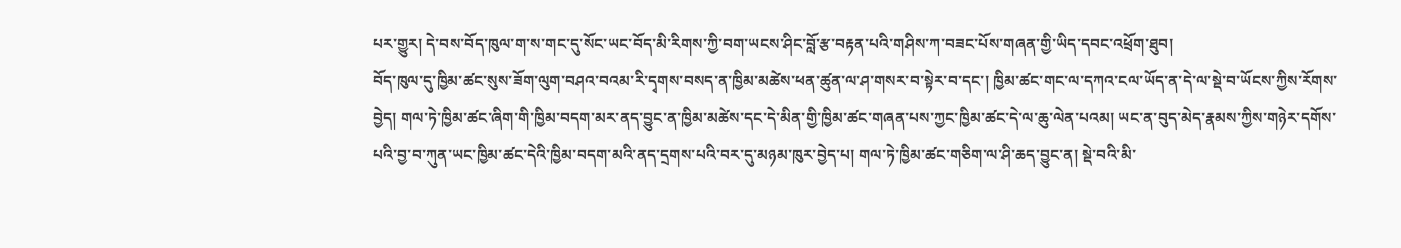པར་གྱུར། དེ་བས་བོད་ཁུལ་ག་ས་གང་དུ་སོང་ཡང་བོད་མི་རིགས་ཀྱི་བག་ཡངས་ཤིང་བློ་རྩ་བརྟན་པའི་གཤིས་ཀ་བཟང་པོས་གཞན་གྱི་ཡིད་དབང་འཕྲོག་ཐུབ།
བོད་ཁུལ་དུ་ཁྱིམ་ཚང་སུས་ཟོག་ལུག་བཤའ་བའམ་རི་དྭགས་བསད་ན་ཁྱིམ་མཚེས་ཕན་ཚུན་ལ་ཤ་གསར་བ་སྟེར་བ་དང་། ཁྱིམ་ཚང་གང་ལ་དཀའ་ངལ་ཡོད་ན་དེ་ལ་སྡེ་བ་ཡོངས་ཀྱིས་རོགས་བྱེད། གལ་ཏེ་ཁྱིམ་ཚང་ཞིག་གི་ཁྱིམ་བདག་མར་ནད་བྱུང་ན་ཁྱིམ་མཚེས་དང་དེ་མིན་གྱི་ཁྱིམ་ཚང་གཞན་པས་ཀྱང་ཁྱིམ་ཚང་དེ་ལ་ཆུ་ལེན་པའམ། ཡང་ན་བུད་མེད་རྣམས་ཀྱིས་གཉེར་དགོས་པའི་བྱ་བ་ཀུན་ཡང་ཁྱིམ་ཚང་དེའི་ཁྱིམ་བདག་མའི་ནད་དྲགས་པའི་བར་དུ་མཉམ་ཁུར་བྱེད་པ། གལ་ཏེ་ཁྱིམ་ཚང་གཅིག་ལ་ཤི་ཆད་བྱུང་ན། སྡེ་བའི་མི་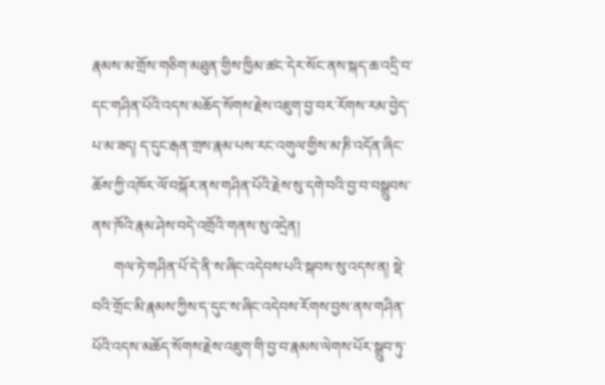རྣམས་མ་གྲོས་གཅིག་མཐུན་གྱིས་ཁྱིམ་ཚང་དེར་སོང་ནས་སྐད་ཆ་འདྲི་བ་དང་གཤིན་པོའི་འདས་མཆོད་སོགས་རྗེས་འཇུག་བྱ་བར་རོགས་རམ་བྱེད་པ་མ་ཟད། ད་དུང་རྒན་གྲས་རྣམ་པས་རང་འགུལ་གྱིས་མ་ཎི་འདོན་ཞིང་ཆོས་ཀྱི་འཁོར་ལོ་བསྐོར་ནས་གཤིན་པོའི་རྗེས་སུ་དགེ་བའི་བྱ་བ་བསྒྲུབས་ནས་ཁོའི་རྣམ་ཤེས་བདེ་འགྲོའི་གནས་སུ་འདྲེན།
      གལ་ཏེ་གཤིན་པོ་དེ་ནི་ས་ཞིང་འདེབས་པའི་སྐབས་སུ་འདས་ན། སྡེ་བའི་གྲོང་མི་རྣམས་ཀྱིས་ད་དུང་ས་ཞིང་འདེབས་རོགས་བྱས་ནས་གཤིན་པོའི་འདས་མཆོད་སོགས་རྗེས་འཇུག་གི་བྱ་བ་རྣམས་ལེགས་པོར་སྒྲུབ་ཏུ་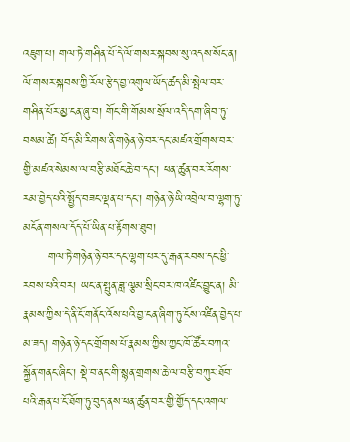འཇུག་པ། གལ་ཏེ་གཤིན་པོ་དེ་ལོ་གསར་སྐབས་སུ་འདས་སོང་ན། ལོ་གསར་སྐབས་ཀྱི་རོལ་རྩེད་བྱ་འགུལ་ཡོད་ཚད་མི་སྤེལ་བར་གཤིན་པོར་མྱ་ངན་ཞུ་བ། གོང་གི་གོམས་སྲོལ་འདི་དག་ཞིབ་ཏུ་བསམ་ཚེ། བོད་མི་རིགས་ནི་གཉེན་ཉེ་བར་དང་མཛའ་གྲོགས་བར་གྱི་མཛའ་སེམས་ལ་བརྩི་མཐོང་ཆེ་བ་དང་། ཕན་ཚུན་བར་རོགས་རམ་བྱེད་པའི་སྤྱོད་བཟང་ལྡན་པ་དང་། གཉེན་ཉེ་ཡི་འབྲེལ་བ་ལྷག་ཏུ་མངོན་གསལ་དོད་པོ་ཡིན་པ་རྟོགས་ཐུབ།
      གལ་ཏེ་གཉེན་ཉེ་བར་དང་ལྷག་པར་དུ་རྒན་རབས་དང་ཕྱི་རབས་པའི་བར། ཡང་ན་སྤུན་ཟླ་ལྕམ་སྲིང་བར་ཁ་འཛིང་བྱུང་ན། མི་རྣམས་ཀྱིས་དེ་ནི་ངོ་གནོང་འོས་པའི་བྱ་ངན་ཞིག་ཏུ་ངོས་འཛིན་བྱེད་པ་མ་ཟད། གཉེན་ཉེ་དང་གྲོགས་པོ་རྣམས་ཀྱིས་ཀྱང་ཁོ་ཚོར་བཀའ་སྐྱོན་གནང་ཞིང་། སྡེ་བ་ནང་གི་སྙན་གྲགས་ཆེ་ལ་བརྩི་བཀུར་ཐོབ་པའི་རྒན་པ་ངོ་ཐོག་ཏུ་བུད་ནས་ཕན་ཚུན་བར་གྱི་གྱོད་དང་འགལ་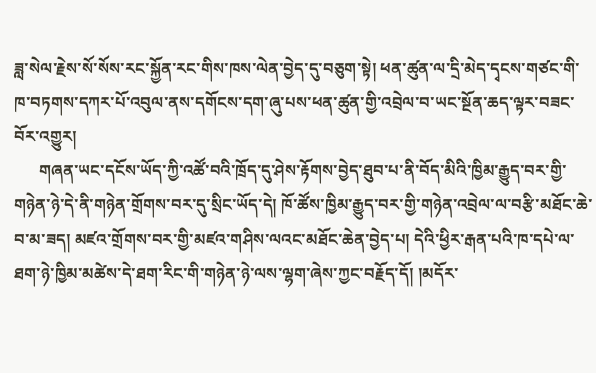ཟླ་སེལ་རྗེས་སོ་སོས་རང་སྐྱོན་རང་གིས་ཁས་ལེན་བྱེད་དུ་བཅུག་སྟེ། ཕན་ཚུན་ལ་དྲི་མེད་དྭངས་གཙང་གི་ཁ་བཏགས་དཀར་པོ་འབུལ་ནས་དགོངས་དག་ཞུ་པས་ཕན་ཚུན་གྱི་འབྲེལ་བ་ཡང་སྔོན་ཆད་ལྟར་བཟང་བོར་འགྱུར།
      གཞན་ཡང་དངོས་ཡོད་ཀྱི་འཚོ་བའི་ཁྲོད་དུ་ཤེས་རྟོགས་བྱེད་ཐུབ་པ་ནི་བོད་མིའི་ཁྱིམ་རྒྱུད་བར་གྱི་གཉེན་ཉེ་དེ་ནི་གཉེན་གྲོགས་བར་དུ་སྲིང་ཡོད་དེ། ཁོ་ཚོས་ཁྱིམ་རྒྱུད་བར་གྱི་གཉེན་འབྲེལ་ལ་བརྩི་མཐོང་ཆེ་བ་མ་ཟད། མཛའ་གྲོགས་བར་གྱི་མཛའ་གཤིས་ལའང་མཐོང་ཆེན་བྱེད་པ། དེའི་ཕྱིར་རྒན་པའི་ཁ་དཔེ་ལ་ཐག་ཉེ་ཁྱིམ་མཚེས་དེ་ཐག་རིང་གི་གཉེན་ཉེ་ལས་ལྷག་ཞེས་ཀྱང་བརྗོད་དོ། །མདོར་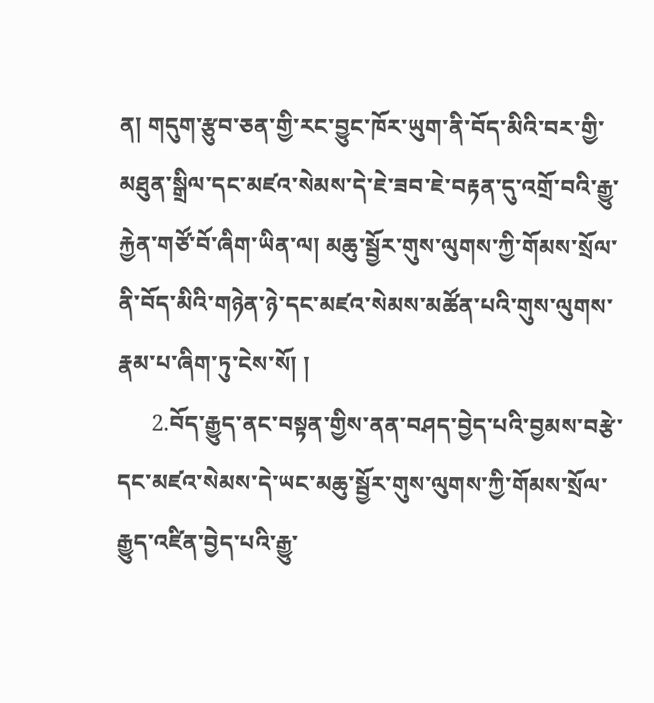ན། གདུག་རྩུབ་ཅན་གྱི་རང་བྱུང་ཁོར་ཡུག་ནི་བོད་མིའི་བར་གྱི་མཐུན་སྒྲིལ་དང་མཛའ་སེམས་དེ་ཇེ་ཟབ་ཇེ་བརྟན་དུ་འགྲོ་བའི་རྒྱུ་རྐྱེན་གཙོ་བོ་ཞིག་ཡིན་ལ། མཆུ་སྦྱོར་གུས་ལུགས་ཀྱི་གོམས་སྲོལ་ནི་བོད་མིའི་གཉེན་ཉེ་དང་མཛའ་སེམས་མཚོན་པའི་གུས་ལུགས་རྣམ་པ་ཞིག་ཏུ་ངེས་སོ། །
      2.བོད་རྒྱུད་ནང་བསྟན་གྱིས་ནན་བཤད་བྱེད་པའི་བྱམས་བརྩེ་དང་མཛའ་སེམས་དེ་ཡང་མཆུ་སྦྱོར་གུས་ལུགས་ཀྱི་གོམས་སྲོལ་རྒྱུད་འཛིན་བྱེད་པའི་རྒྱུ་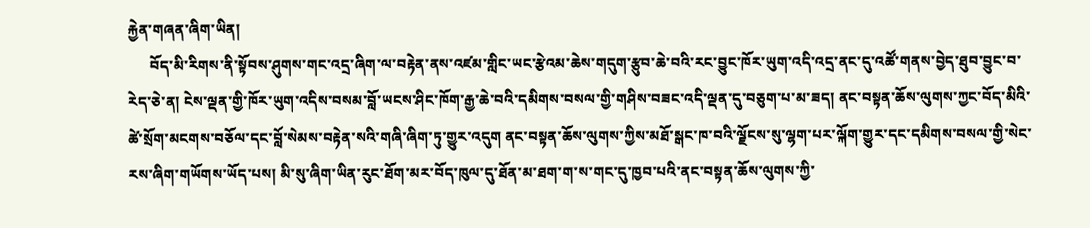རྐྱེན་གཞན་ཞིག་ཡིན།
      བོད་མི་རིགས་ནི་སྟོབས་ཤུགས་གང་འདྲ་ཞིག་ལ་བརྟེན་ནས་འཛམ་གླིང་ཡང་རྩེའམ་ཆེས་གདུག་རྩུབ་ཆེ་བའི་རང་བྱུང་ཁོར་ཡུག་འདི་འདྲ་ནང་དུ་འཚོ་གནས་བྱེད་ཐུབ་བྱུང་བ་རེད་ཅེ་ན། ངེས་ལྡན་གྱི་ཁོར་ཡུག་འདིས་བསམ་བློ་ཡངས་ཤིང་ཁོག་རྒྱ་ཆེ་བའི་དམིགས་བསལ་གྱི་གཤིས་བཟང་འདི་ལྡན་དུ་བཅུག་པ་མ་ཟད། ནང་བསྟན་ཆོས་ལུགས་ཀྱང་བོད་མིའི་ཚེ་སྲོག་མངགས་བཅོལ་དང་བློ་སེམས་བརྟེན་སའི་གཞི་ཞིག་ཏུ་གྱུར་འདུག ནང་བསྟན་ཆོས་ལུགས་ཀྱིས་མཐོ་སྒང་ཁ་བའི་ལྗོངས་སུ་ལྷག་པར་ལྐོག་གྱུར་དང་དམིགས་བསལ་གྱི་སེང་རས་ཞིག་གཡོགས་ཡོད་པས། མི་སུ་ཞིག་ཡིན་རུང་ཐོག་མར་བོད་ཁུལ་དུ་ཐོན་མ་ཐག་ག་ས་གང་དུ་ཁྱབ་པའི་ནང་བསྟན་ཆོས་ལུགས་ཀྱི་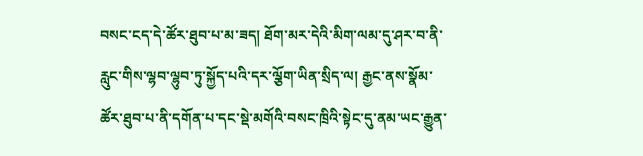བསང་ངད་དེ་ཚོར་ཐུབ་པ་མ་ཟད། ཐོག་མར་དེའི་མིག་ལམ་དུ་ཤར་བ་ནི་རླུང་གིས་ལྷབ་ལྷུབ་ཏུ་སྐྱོད་པའི་དར་ལྕོག་ཡིན་སྲིད་ལ། རྒྱང་ནས་སྣོམ་ཚོར་ཐུབ་པ་ནི་དགོན་པ་དང་སྡེ་མགོའི་བསང་ཁྲིའི་སྟེང་དུ་ནམ་ཡང་རྒྱུན་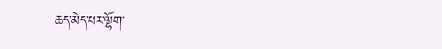ཆད་མེད་པར་ལྷོག་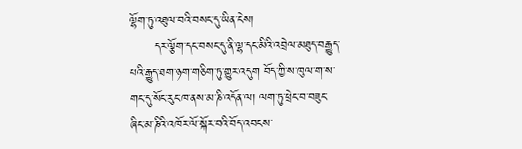ལྷོག་ཏུ་འཐུལ་བའི་བསང་དུ་ཡིན་ངེས།
      དར་ལྕོག་དང་བསང་དུ་ནི་ལྷ་དང་མིའི་འབྲེལ་མཐུད་བརྒྱུད་པའི་རྒྱུད་ཐག་ཉག་གཅིག་ཏུ་གྱུར་འདུག བོད་ཀྱི་ས་ཁུལ་ག་ས་གང་དུ་སོང་རུང་ཁ་ནས་མ་ཎི་འདོན་ལ། ལག་ཏུ་ཕྲེང་བ་བཟུང་ཞིང་མ་ཎིའི་འཁོར་ལོ་སྐོར་བའི་བོད་འབངས་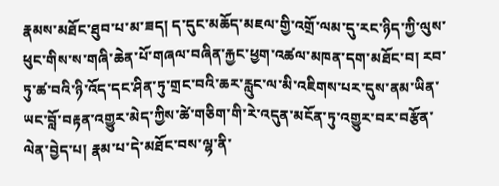རྣམས་མཐོང་ཐུབ་པ་མ་ཟད། ད་དུང་མཆོད་མཇལ་གྱི་འགྲོ་ལམ་དུ་རང་ཉིད་ཀྱི་ལུས་ཕུང་གིས་ས་གཞི་ཆེན་པོ་གཞལ་བཞིན་རྐྱང་ཕྱག་འཚལ་མཁན་དག་མཐོང་བ། རབ་ཏུ་ཚ་བའི་ཉི་འོད་དང་ཤིན་ཏུ་གྲང་བའི་ཆར་རླུང་ལ་མི་འཇིགས་པར་དུས་ནམ་ཡིན་ཡང་བློ་བརྟན་འགྱུར་མེད་ཀྱིས་ཚེ་གཅིག་གི་རེ་འདུན་མངོན་ཏུ་འགྱུར་བར་བརྩོན་ལེན་བྱེད་པ། རྣམ་པ་དེ་མཐོང་བས་ལྷ་ནི་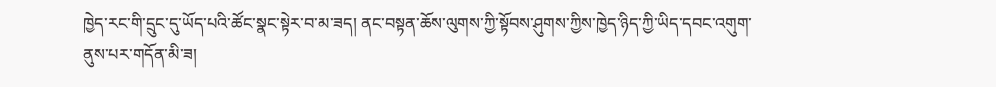ཁྱེད་རང་གི་དྲུང་དུ་ཡོད་པའི་ཚོང་སྣང་སྟེར་བ་མ་ཟད། ནང་བསྟན་ཆོས་ལུགས་ཀྱི་སྟོབས་ཤུགས་ཀྱིས་ཁྱེད་ཉིད་ཀྱི་ཡིད་དབང་འགུག་ནུས་པར་གདོན་མི་ཟ།